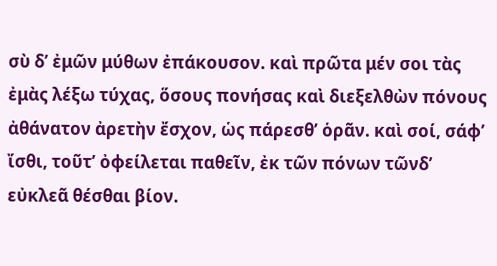σὺ δʼ ἐμῶν μύθων ἐπάκουσον. καὶ πρῶτα μέν σοι τὰς ἐμὰς λέξω τύχας, ὅσους πονήσας καὶ διεξελθὼν πόνους ἀθάνατον ἀρετὴν ἔσχον, ὡς πάρεσθʼ ὁρᾶν. καὶ σοί, σάφʼ ἴσθι, τοῦτʼ ὀφείλεται παθεῖν, ἐκ τῶν πόνων τῶνδʼ εὐκλεᾶ θέσθαι βίον.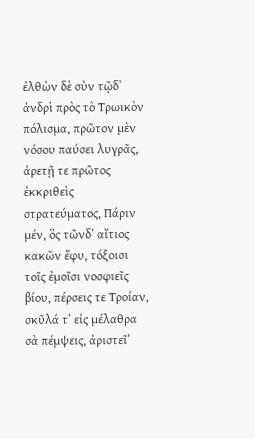ἐλθὼν δὲ σὺν τῷδʼ ἀνδρὶ πρὸς τὸ Τρωικὸν πόλισμα, πρῶτον μὲν νόσου παύσει λυγρᾶς, ἀρετῇ τε πρῶτος ἐκκριθεὶς στρατεύματος, Πάριν μέν, ὃς τῶνδʼ αἴτιος κακῶν ἔφυ, τόξοισι τοῖς ἐμοῖσι νοσφιεῖς βίου, πέρσεις τε Τροίαν, σκῦλά τʼ εἰς μέλαθρα σὰ πέμψεις, ἀριστεῖʼ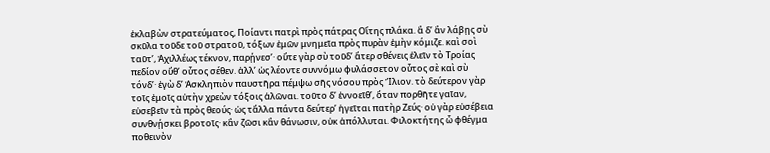ἐκλαβὼν στρατεύματος, Ποίαντι πατρὶ πρὸς πάτρας Οἴτης πλάκα. ἃ δʼ ἂν λάβῃς σὺ σκῦλα τοῦδε τοῦ στρατοῦ, τόξων ἐμῶν μνημεῖα πρὸς πυρὰν ἐμὴν κόμιζε. καὶ σοὶ ταῦτʼ, Ἀχιλλέως τέκνον, παρῄνεσʼ· οὔτε γὰρ σὺ τοῦδʼ ἄτερ σθένεις ἑλεῖν τὸ Τροίας πεδίον οὔθʼ οὗτος σέθεν. ἀλλʼ ὡς λέοντε συννόμω φυλάσσετον οὗτος σὲ καὶ σὺ τόνδʼ· ἐγὼ δʼ Ἀσκληπιὸν παυστῆρα πέμψω σῆς νόσου πρὸς Ἴλιον. τὸ δεύτερον γὰρ τοῖς ἐμοῖς αὐτὴν χρεὼν τόξοις ἁλῶναι. τοῦτο δʼ ἐννοεῖθʼ, ὅταν πορθῆτε γαῖαν, εὐσεβεῖν τὰ πρὸς θεούς· ὡς τἄλλα πάντα δεύτερʼ ἡγεῖται πατὴρ Ζεύς· οὐ γὰρ εὐσέβεια συνθνῄσκει βροτοῖς· κἂν ζῶσι κἂν θάνωσιν, οὐκ ἀπόλλυται. Φιλοκτήτης ὦ φθέγμα ποθεινὸν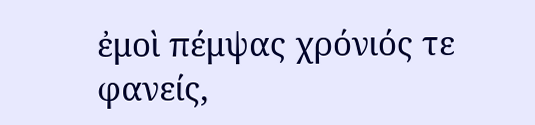ἐμοὶ πέμψας χρόνιός τε φανείς,